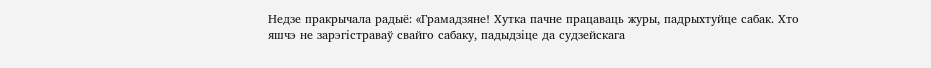Недзе пракрычала радыё: «Грамадзяне! Хутка пачне працаваць журы, падрыхтуйце сабак. Хто яшчэ не зарэгістраваў свайго сабаку, падыдзіце да судзейскага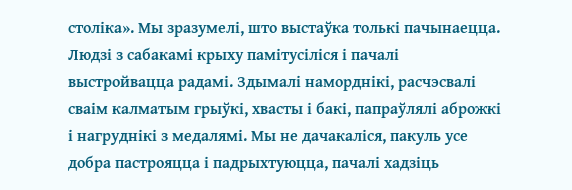століка». Мы зразумелі, што выстаўка толькі пачынаецца.
Людзі з сабакамі крыху памітусіліся і пачалі выстройвацца радамі. Здымалі наморднікі, расчэсвалі сваім калматым грыўкі, хвасты і бакі, папраўлялі аброжкі і нагруднікі з медалямі. Мы не дачакаліся, пакуль усе добра пастрояцца і падрыхтуюцца, пачалі хадзіць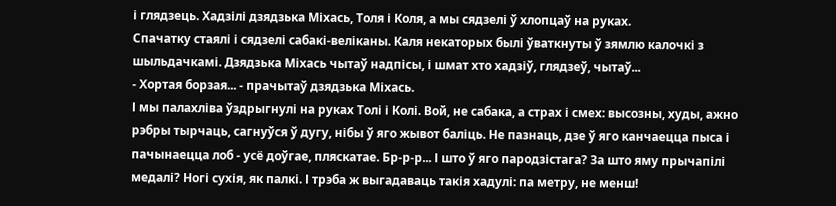і глядзець. Хадзілі дзядзька Міхась, Толя і Коля, а мы сядзелі ў хлопцаў на руках.
Спачатку стаялі і сядзелі сабакі-веліканы. Каля некаторых былі ўваткнуты ў зямлю калочкі з шыльдачкамі. Дзядзька Міхась чытаў надпісы, і шмат хто хадзіў, глядзеў, чытаў...
- Хортая борзая... - прачытаў дзядзька Міхась.
І мы палахліва ўздрыгнулі на руках Толі і Колі. Вой, не сабака, а страх і смех: высозны, худы, ажно рэбры тырчаць, сагнуўся ў дугу, нібы ў яго жывот баліць. Не пазнаць, дзе ў яго канчаецца пыса і пачынаецца лоб - усё доўгае, пляскатае. Бр-р-р... І што ў яго пародзістага? За што яму прычапілі медалі? Ногі сухія, як палкі. І трэба ж выгадаваць такія хадулі: па метру, не менш!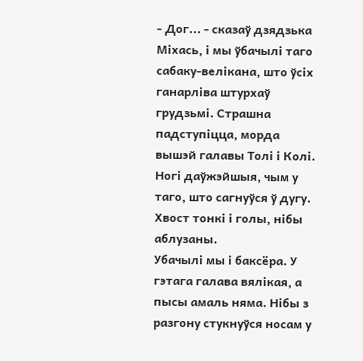- Дог... - сказаў дзядзька Міхась, і мы ўбачылі таго сабаку-велікана, што ўсіх ганарліва штурхаў грудзьмі. Страшна падступіцца, морда вышэй галавы Толі і Колі. Ногі даўжэйшыя, чым у таго, што сагнуўся ў дугу. Хвост тонкі і голы, нібы аблузаны.
Убачылі мы і баксёра. У гэтага галава вялікая, а пысы амаль няма. Нібы з разгону стукнуўся носам у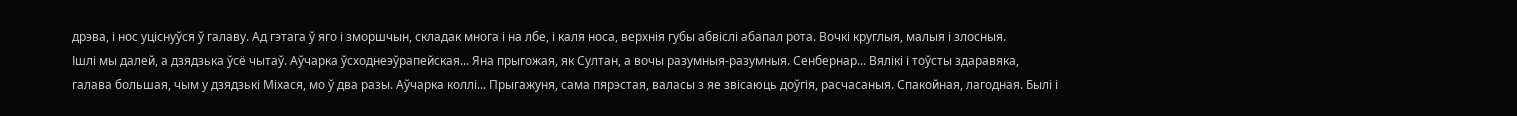дрэва, і нос уціснуўся ў галаву. Ад гэтага ў яго і зморшчын, складак многа і на лбе, і каля носа, верхнія губы абвіслі абапал рота. Вочкі круглыя, малыя і злосныя.
Ішлі мы далей, а дзядзька ўсё чытаў. Аўчарка ўсходнеэўрапейская... Яна прыгожая, як Султан, а вочы разумныя-разумныя. Сенбернар... Вялікі і тоўсты здаравяка, галава большая, чым у дзядзькі Міхася, мо ў два разы. Аўчарка коллі... Прыгажуня, сама пярэстая, валасы з яе звісаюць доўгія, расчасаныя. Спакойная, лагодная. Былі і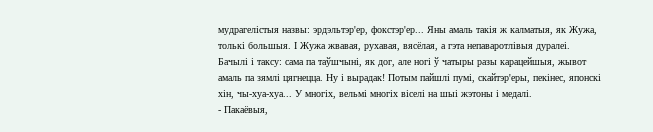мудрагелістыя назвы: эрдэльтэр'ер, фокстэр'ер... Яны амаль такія ж калматыя, як Жужа, толькі большыя. І Жужа жвавая, рухавая, вясёлая, а гэта непаваротлівыя дуралеі.
Бачылі і таксу: сама па таўшчыні, як дог, але ногі ў чатыры разы карацейшыя, жывот амаль па зямлі цягнецца. Ну і вырадак! Потым пайшлі пумі, скайтэр'еры, пекінес, японскі хін, чы-хуа-хуа... У многіх, вельмі многіх віселі на шыі жэтоны і медалі.
- Пакаёвыя,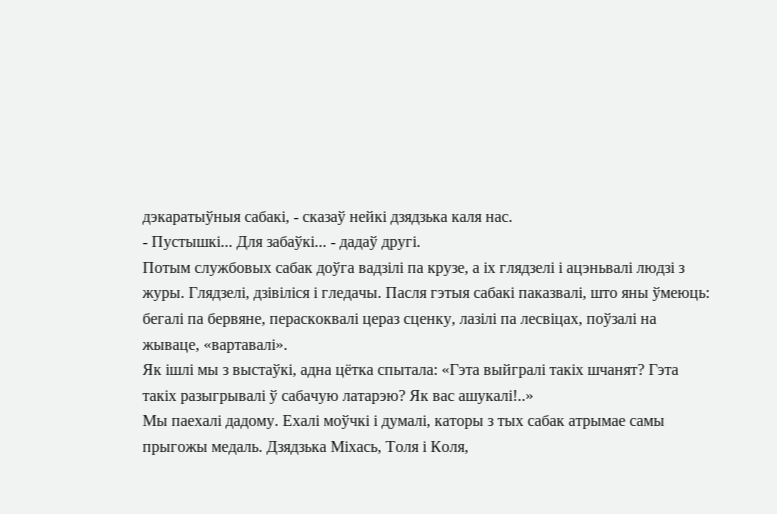дэкаратыўныя сабакі, - сказаў нейкі дзядзька каля нас.
- Пустышкі... Для забаўкі... - дадаў другі.
Потым службовых сабак доўга вадзілі па крузе, а іх глядзелі і ацэньвалі людзі з журы. Глядзелі, дзівіліся і гледачы. Пасля гэтыя сабакі паказвалі, што яны ўмеюць: бегалі па бервяне, пераскоквалі цераз сценку, лазілі па лесвіцах, поўзалі на жываце, «вартавалі».
Як ішлі мы з выстаўкі, адна цётка спытала: «Гэта выйгралі такіх шчанят? Гэта такіх разыгрывалі ў сабачую латарэю? Як вас ашукалі!..»
Мы паехалі дадому. Ехалі моўчкі і думалі, каторы з тых сабак атрымае самы прыгожы медаль. Дзядзька Міхась, Толя і Коля,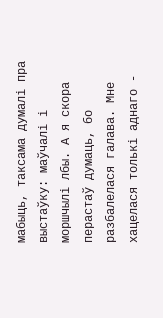мабыць, таксама думалі пра выстаўку: маўчалі і моршчылі лбы. А я скора перастаў думаць, бо разбалелася галава. Мне хацелася толькі аднаго -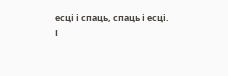есці і спаць, спаць і есці.
І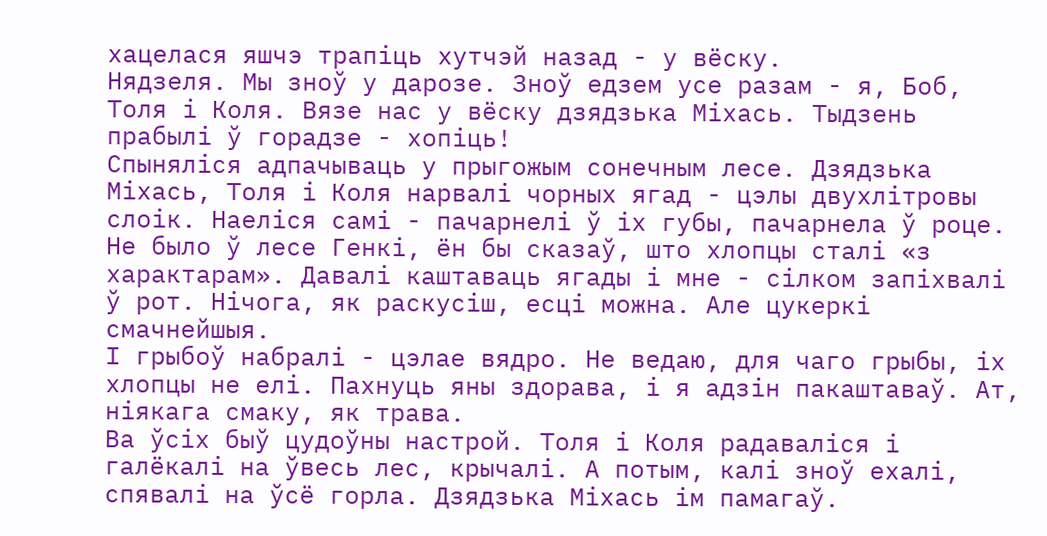хацелася яшчэ трапіць хутчэй назад - у вёску.
Нядзеля. Мы зноў у дарозе. Зноў едзем усе разам - я, Боб, Толя і Коля. Вязе нас у вёску дзядзька Міхась. Тыдзень прабылі ў горадзе - хопіць!
Спыняліся адпачываць у прыгожым сонечным лесе. Дзядзька Міхась, Толя і Коля нарвалі чорных ягад - цэлы двухлітровы слоік. Наеліся самі - пачарнелі ў іх губы, пачарнела ў роце. Не было ў лесе Генкі, ён бы сказаў, што хлопцы сталі «з характарам». Давалі каштаваць ягады і мне - сілком запіхвалі ў рот. Нічога, як раскусіш, есці можна. Але цукеркі смачнейшыя.
І грыбоў набралі - цэлае вядро. Не ведаю, для чаго грыбы, іх хлопцы не елі. Пахнуць яны здорава, і я адзін пакаштаваў. Ат, ніякага смаку, як трава.
Ва ўсіх быў цудоўны настрой. Толя і Коля радаваліся і галёкалі на ўвесь лес, крычалі. А потым, калі зноў ехалі, спявалі на ўсё горла. Дзядзька Міхась ім памагаў.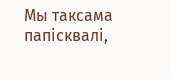Мы таксама папісквалі,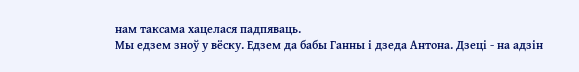нам таксама хацелася падпяваць.
Мы едзем зноў у вёску. Едзем да бабы Ганны і дзеда Антона. Дзеці - на адзін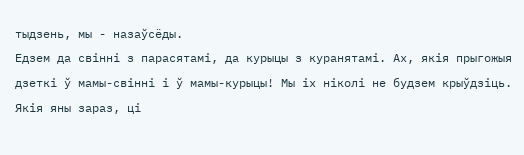тыдзень, мы - назаўсёды.
Едзем да свінні з парасятамі, да курыцы з куранятамі. Ах, якія прыгожыя дзеткі ў мамы-свінні і ў мамы-курыцы! Мы іх ніколі не будзем крыўдзіць. Якія яны зараз, ці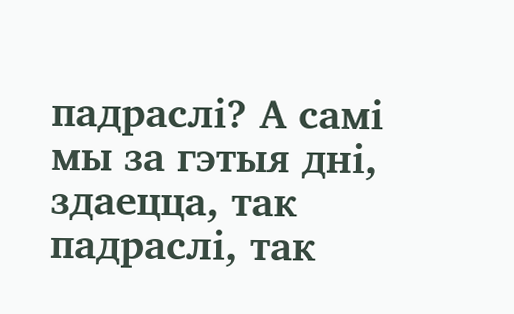падраслі? А самі мы за гэтыя дні, здаецца, так падраслі, так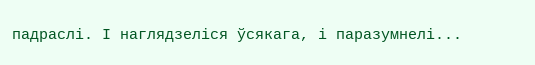падраслі. І наглядзеліся ўсякага, і паразумнелі...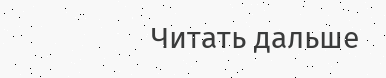Читать дальше